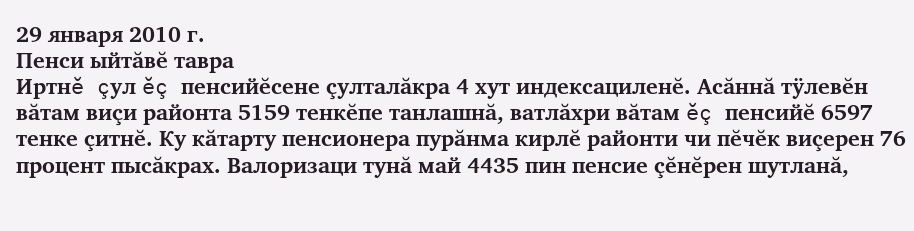29 января 2010 г.
Пенси ыйтăвĕ тавра
Иртнĕ çул ĕç пенсийĕсене çулталăкра 4 хут индексациленĕ. Асăннă тÿлевĕн вăтам виçи районта 5159 тенкĕпе танлашнă, ватлăхри вăтам ĕç пенсийĕ 6597 тенке çитнĕ. Ку кăтарту пенсионера пурăнма кирлĕ районти чи пĕчĕк виçерен 76 процент пысăкрах. Валоризаци тунă май 4435 пин пенсие çĕнĕрен шутланă,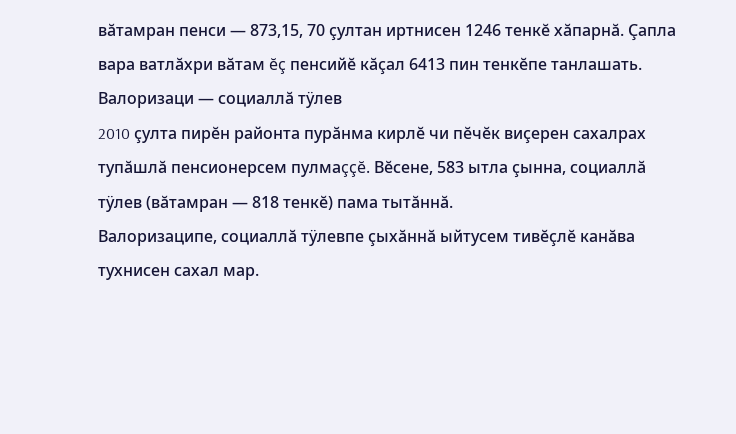вăтамран пенси — 873,15, 70 çултан иртнисен 1246 тенкĕ хăпарнă. Çапла вара ватлăхри вăтам ĕç пенсийĕ кăçал 6413 пин тенкĕпе танлашать.
Валоризаци — социаллă тÿлев
2010 çулта пирĕн районта пурăнма кирлĕ чи пĕчĕк виçерен сахалрах тупăшлă пенсионерсем пулмаççĕ. Вĕсене, 583 ытла çынна, социаллă тÿлев (вăтамран — 818 тенкĕ) пама тытăннă.
Валоризаципе, социаллă тÿлевпе çыхăннă ыйтусем тивĕçлĕ канăва тухнисен сахал мар.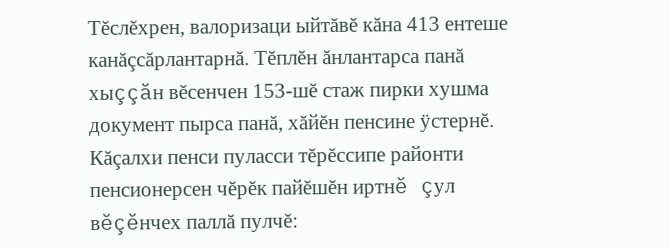Тĕслĕхрен, валоризаци ыйтăвĕ кăна 413 ентеше канăçсăрлантарнă. Тĕплĕн ăнлантарса панă хыççăн вĕсенчен 153-шĕ стаж пирки хушма документ пырса панă, хăйĕн пенсине ÿстернĕ.
Кăçалхи пенси пуласси тĕрĕссипе районти пенсионерсен чĕрĕк пайĕшĕн иртнĕ çул вĕçĕнчех паллă пулчĕ: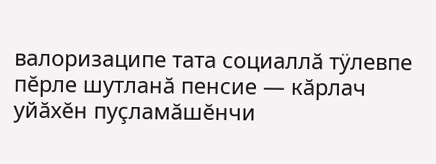валоризаципе тата социаллă тÿлевпе пĕрле шутланă пенсие — кăрлач уйăхĕн пуçламăшĕнчи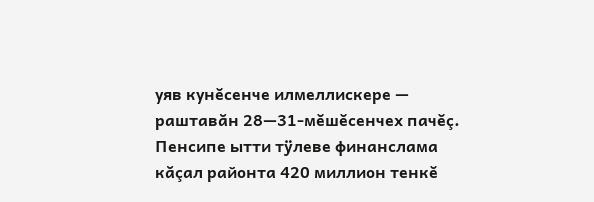уяв кунĕсенче илмеллискере — раштавăн 28—31-мĕшĕсенчех пачĕç.
Пенсипе ытти тÿлеве финанслама кăçал районта 420 миллион тенкĕ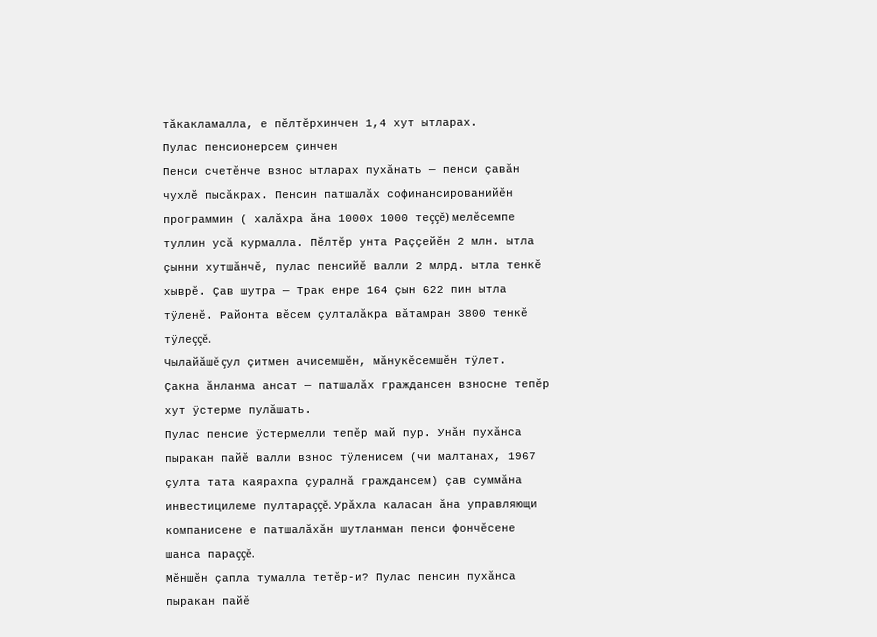тăкакламалла, е пĕлтĕрхинчен 1,4 хут ытларах.
Пулас пенсионерсем çинчен
Пенси счетĕнче взнос ытларах пухăнать — пенси çавăн чухлĕ пысăкрах. Пенсин патшалăх софинансированийĕн программин ( халăхра ăна 1000х 1000 теççĕ) мелĕсемпе туллин усă курмалла. Пĕлтĕр унта Раççейĕн 2 млн. ытла çынни хутшăнчĕ, пулас пенсийĕ валли 2 млрд. ытла тенкĕ хыврĕ. Çав шутра — Трак енре 164 çын 622 пин ытла тÿленĕ. Районта вĕсем çулталăкра вăтамран 3800 тенкĕ тÿлеççĕ.
Чылайăшĕ çул çитмен ачисемшĕн, мăнукĕсемшĕн тÿлет. Çакна ăнланма ансат — патшалăх граждансен взносне тепĕр хут ÿстерме пулăшать.
Пулас пенсие ÿстермелли тепĕр май пур. Унăн пухăнса пыракан пайĕ валли взнос тÿленисем (чи малтанах, 1967 çулта тата каярахпа çуралнă граждансем) çав суммăна инвестицилеме пултараççĕ. Урăхла каласан ăна управляющи компанисене е патшалăхăн шутланман пенси фончĕсене шанса параççĕ.
Мĕншĕн çапла тумалла тетĕр-и? Пулас пенсин пухăнса пыракан пайĕ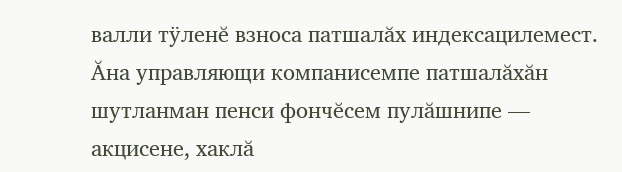валли тÿленĕ взноса патшалăх индексацилемест. Ăна управляющи компанисемпе патшалăхăн шутланман пенси фончĕсем пулăшнипе — акцисене, хаклă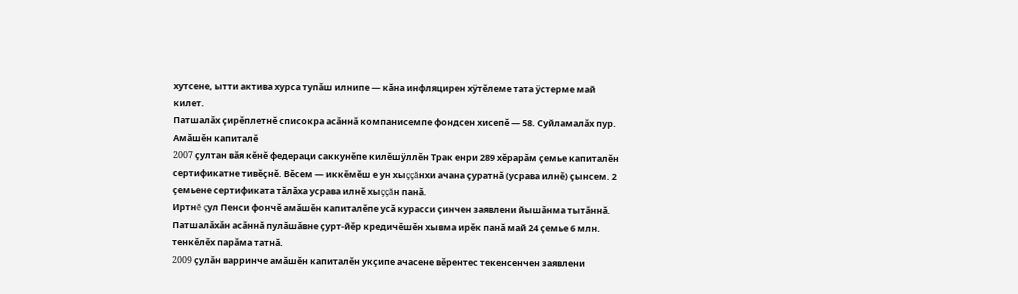хутсене, ытти актива хурса тупăш илнипе — кăна инфляцирен хÿтĕлеме тата ÿстерме май килет.
Патшалăх çирĕплетнĕ списокра асăннă компанисемпе фондсен хисепĕ — 58. Суйламалăх пур.
Амăшĕн капиталĕ
2007 çултан вăя кĕнĕ федераци саккунĕпе килĕшÿллĕн Трак енри 289 хĕрарăм çемье капиталĕн сертификатне тивĕçнĕ. Вĕсем — иккĕмĕш е ун хыççăнхи ачана çуратнă (усрава илнĕ) çынсем. 2 çемьене сертификата тăлăха усрава илнĕ хыççăн панă.
Иртнĕ çул Пенси фончĕ амăшĕн капиталĕпе усă курасси çинчен заявлени йышăнма тытăннă. Патшалăхăн асăннă пулăшăвне çурт-йĕр кредичĕшĕн хывма ирĕк панă май 24 çемье 6 млн. тенкĕлĕх парăма татнă.
2009 çулăн варринче амăшĕн капиталĕн укçипе ачасене вĕрентес текенсенчен заявлени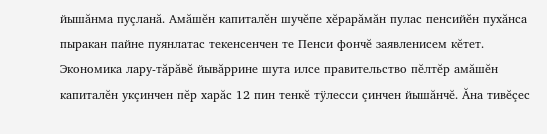йышăнма пуçланă. Амăшĕн капиталĕн шучĕпе хĕрарăмăн пулас пенсийĕн пухăнса пыракан пайне пуянлатас текенсенчен те Пенси фончĕ заявленисем кĕтет.
Экономика лару-тăрăвĕ йывăррине шута илсе правительство пĕлтĕр амăшĕн капиталĕн укçинчен пĕр харăс 12 пин тенкĕ тÿлесси çинчен йышăнчĕ. Ăна тивĕçес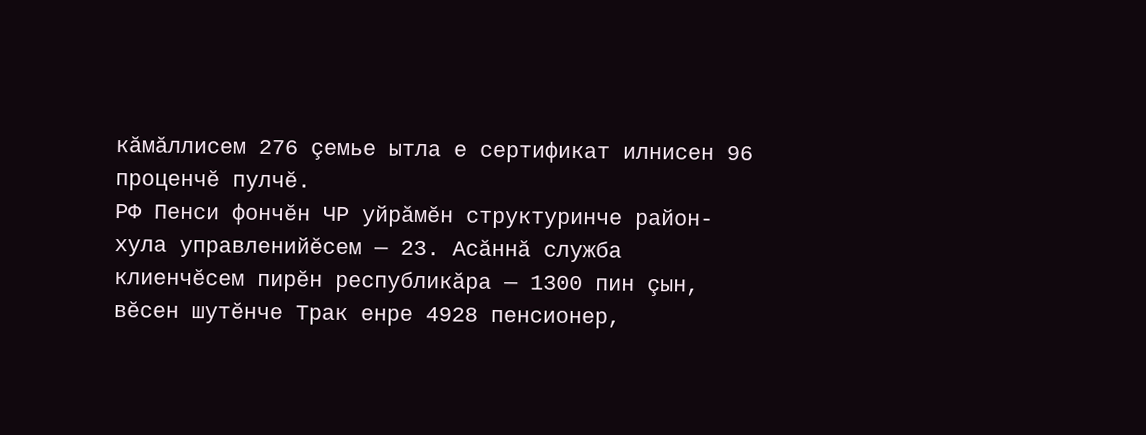кăмăллисем 276 çемье ытла е сертификат илнисен 96 проценчĕ пулчĕ.
РФ Пенси фончĕн ЧР уйрăмĕн структуринче район-хула управленийĕсем — 23. Асăннă служба клиенчĕсем пирĕн республикăра — 1300 пин çын, вĕсен шутĕнче Трак енре 4928 пенсионер,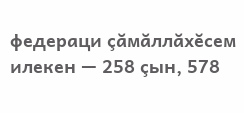федераци çăмăллăхĕсем илекен — 258 çын, 578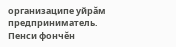организаципе уйрăм предприниматель.
Пенси фончĕн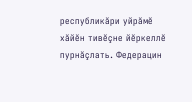республикăри уйрăмĕ хăйĕн тивĕçне йĕркеллĕ пурнăçлать. Федерацин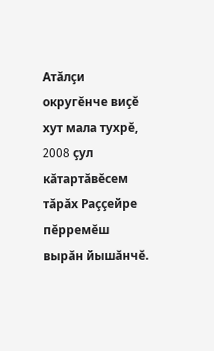Атăлçи округĕнче виçĕ хут мала тухрĕ, 2008 çул кăтартăвĕсем тăрăх Раççейре пĕрремĕш вырăн йышăнчĕ.